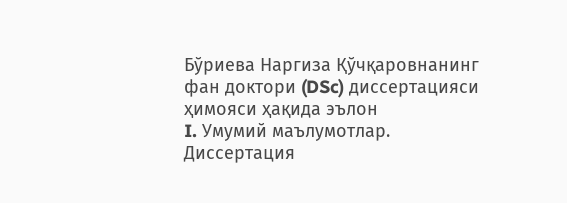Бўриева Наргиза Қўчқаровнанинг
фан доктори (DSc) диссертацияси ҳимояси ҳақида эълон
I. Умумий маълумотлар.
Диссертация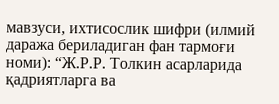мавзуси, ихтисослик шифри (илмий даража бериладиган фан тармоғи номи): “Ж.Р.Р. Толкин асарларида қадриятларга ва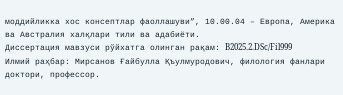моддийликка хос консептлар фаоллашуви”, 10.00.04 – Европа, Америка ва Австралия халқлари тили ва адабиёти.
Диссертация мавзуси рўйхатга олинган рақам: B2025.2.DSc/Fil999
Илмий раҳбар: Мирсанов Ғайбулла Қъулмуродович, филология фанлари доктори, профессор.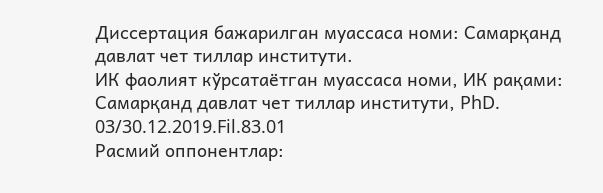Диссертация бажарилган муассаса номи: Самарқанд давлат чет тиллар институти.
ИК фаолият кўрсатаётган муассаса номи, ИК рақами: Самарқанд давлат чет тиллар институти, PhD. 03/30.12.2019.Fil.83.01
Расмий оппонентлар: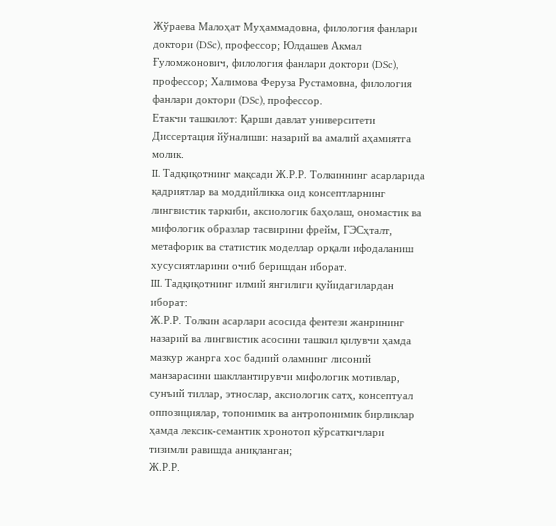Жўраева Малоҳат Муҳаммадовна, филология фанлари доктори (DSc), профессор; Юлдашев Акмал Ғуломжонович, филология фанлари доктори (DSc), профессор; Халимова Феруза Рустамовна, филология фанлари доктори (DSc), профессор.
Етакчи ташкилот: Қарши давлат университети
Диссертация йўналиши: назарий ва амалий аҳамиятга молик.
II. Тадқиқотнинг мақсади Ж.Р.Р. Толкиннинг асарларида қадриятлар ва моддийликка оид консептларнинг лингвистик таркиби, аксиологик баҳолаш, ономастик ва мифологик образлар тасвирини фрейм, ГЭСҳталт, метафорик ва статистик моделлар орқали ифодаланиш хусусиятларини очиб беришдан иборат.
III. Тадқиқотнинг илмий янгилиги қуйидагилардан иборат:
Ж.Р.Р. Толкин асарлари асосида фентези жанрининг назарий ва лингвистик асосини ташкил қилувчи ҳамда мазкур жанрга хос бадиий оламнинг лисоний манзарасини шакллантирувчи мифологик мотивлар, сунъий тиллар, этнослар, аксиологик сатҳ, консептуал оппозициялар, топонимик ва антропонимик бирликлар ҳамда лексик-семантик хронотоп кўрсаткичлари тизимли равишда аниқланган;
Ж.Р.Р.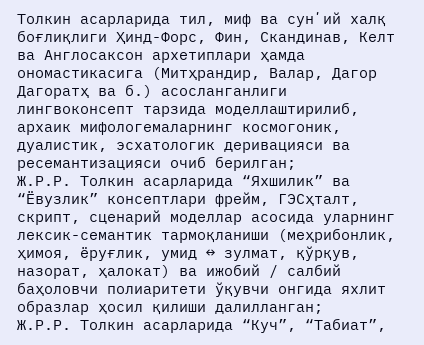Толкин асарларида тил, миф ва сунʼий халқ боғлиқлиги Ҳинд-Форс, Фин, Скандинав, Келт ва Англосаксон архетиплари ҳамда ономастикасига (Митҳрандир, Валар, Дагор Дагоратҳ ва б.) асосланганлиги лингвоконсепт тарзида моделлаштирилиб, архаик мифологемаларнинг космогоник, дуалистик, эсхатологик деривацияси ва ресемантизацияси очиб берилган;
Ж.Р.Р. Толкин асарларида “Яхшилик” ва “Ёвузлик” консептлари фрейм, ГЭСҳталт, скрипт, сценарий моделлар асосида уларнинг лексик-семантик тармоқланиши (меҳрибонлик, ҳимоя, ёруғлик, умид ↔ зулмат, қўрқув, назорат, ҳалокат) ва ижобий / салбий баҳоловчи полиаритети ўқувчи онгида яхлит образлар ҳосил қилиши далилланган;
Ж.Р.Р. Толкин асарларида “Куч”, “Табиат”,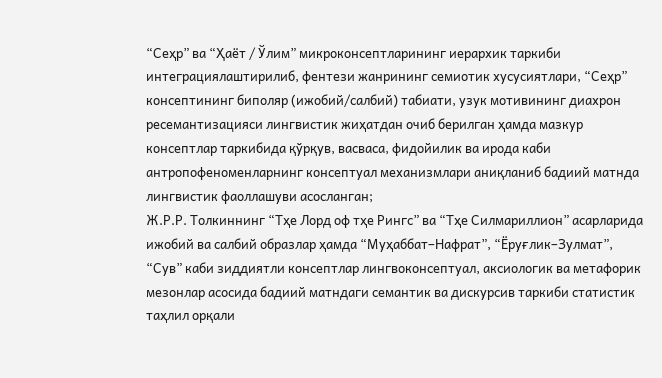“Сеҳр” ва “Ҳаёт / Ўлим” микроконсептларининг иерархик таркиби интеграциялаштирилиб, фентези жанрининг семиотик хусусиятлари, “Сеҳр” консептининг биполяр (ижобий/салбий) табиати, узук мотивининг диахрон ресемантизацияси лингвистик жиҳатдан очиб берилган ҳамда мазкур консептлар таркибида қўрқув, васваса, фидойилик ва ирода каби антропофеноменларнинг консептуал механизмлари аниқланиб бадиий матнда лингвистик фаоллашуви асосланган;
Ж.Р.Р. Толкиннинг “Тҳе Лорд оф тҳе Рингс” ва “Тҳе Силмариллион” асарларида ижобий ва салбий образлар ҳамда “Муҳаббат–Нафрат”, “Ёруғлик–Зулмат”, “Сув” каби зиддиятли консептлар лингвоконсептуал, аксиологик ва метафорик мезонлар асосида бадиий матндаги семантик ва дискурсив таркиби статистик таҳлил орқали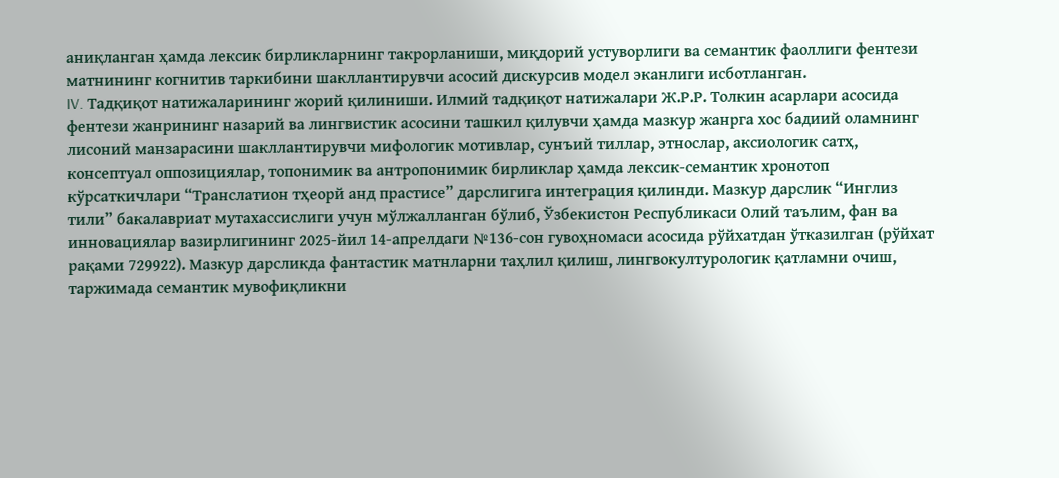аниқланган ҳамда лексик бирликларнинг такрорланиши, миқдорий устуворлиги ва семантик фаоллиги фентези матнининг когнитив таркибини шакллантирувчи асосий дискурсив модел эканлиги исботланган.
IV. Тадқиқот натижаларининг жорий қилиниши. Илмий тадқиқот натижалари Ж.Р.Р. Толкин асарлари асосида фентези жанрининг назарий ва лингвистик асосини ташкил қилувчи ҳамда мазкур жанрга хос бадиий оламнинг лисоний манзарасини шакллантирувчи мифологик мотивлар, сунъий тиллар, этнослар, аксиологик сатҳ, консептуал оппозициялар, топонимик ва антропонимик бирликлар ҳамда лексик-семантик хронотоп кўрсаткичлари “Транслатион тҳеорй анд праcтиcе” дарслигига интеграция қилинди. Мазкур дарслик “Инглиз тили” бакалавриат мутахассислиги учун мўлжалланган бўлиб, Ўзбекистон Республикаси Олий таълим, фан ва инновациялар вазирлигининг 2025-йил 14-апрелдаги №136-сон гувоҳномаси асосида рўйхатдан ўтказилган (рўйхат рақами 729922). Мазкур дарсликда фантастик матнларни таҳлил қилиш, лингвокултурологик қатламни очиш, таржимада семантик мувофиқликни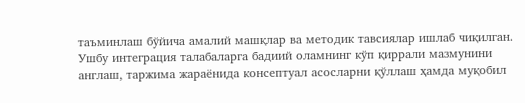таъминлаш бўйича амалий машқлар ва методик тавсиялар ишлаб чиқилган. Ушбу интеграция талабаларга бадиий оламнинг кўп қиррали мазмунини англаш, таржима жараёнида консептуал асосларни қўллаш ҳамда муқобил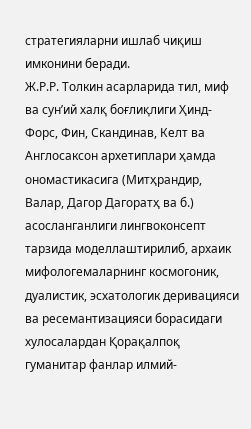стратегияларни ишлаб чиқиш имконини беради.
Ж.Р.Р. Толкин асарларида тил, миф ва сунʼий халқ боғлиқлиги Ҳинд-Форс, Фин, Скандинав, Келт ва Англосаксон архетиплари ҳамда ономастикасига (Митҳрандир, Валар, Дагор Дагоратҳ ва б.) асосланганлиги лингвоконсепт тарзида моделлаштирилиб, архаик мифологемаларнинг космогоник, дуалистик, эсхатологик деривацияси ва ресемантизацияси борасидаги хулосалардан Қорақалпоқ гуманитар фанлар илмий-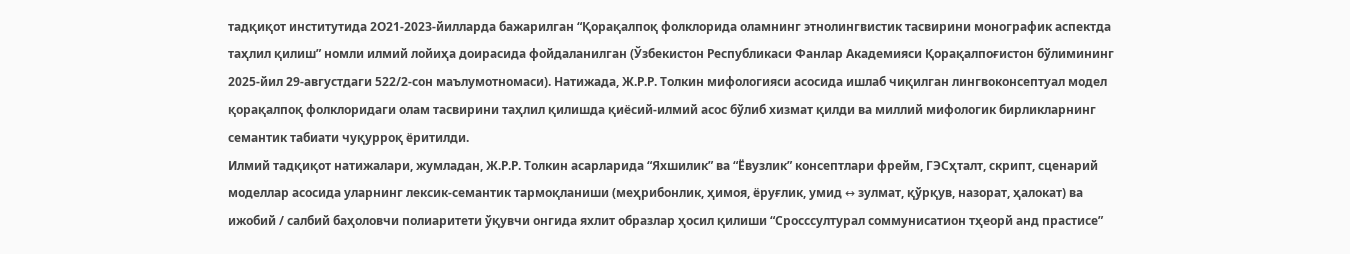тадқиқот институтида 2О21-202З-йилларда бажарилган “Қорақалпоқ фолклорида оламнинг этнолингвистик тасвирини монографик аспектда таҳлил қилиш” номли илмий лойиҳа доирасида фойдаланилган (Ўзбекистон Республикаси Фанлар Академияси Қорақалпоғистон бўлимининг 2025-йил 29-августдаги 522/2-сон маълумотномаси). Натижада, Ж.Р.Р. Толкин мифологияси асосида ишлаб чиқилган лингвоконсептуал модел қорақалпоқ фолклоридаги олам тасвирини таҳлил қилишда қиёсий-илмий асос бўлиб хизмат қилди ва миллий мифологик бирликларнинг семантик табиати чуқурроқ ёритилди.
Илмий тадқиқот натижалари, жумладан, Ж.Р.Р. Толкин асарларида “Яхшилик” ва “Ёвузлик” консептлари фрейм, ГЭСҳталт, скрипт, сценарий моделлар асосида уларнинг лексик-семантик тармоқланиши (меҳрибонлик, ҳимоя, ёруғлик, умид ↔ зулмат, қўрқув, назорат, ҳалокат) ва ижобий / салбий баҳоловчи полиаритети ўқувчи онгида яхлит образлар ҳосил қилиши “Cроссcултурал cоммуниcатион тҳеорй анд праcтиcе”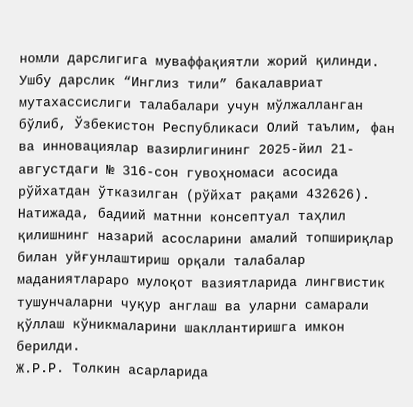номли дарслигига муваффақиятли жорий қилинди. Ушбу дарслик “Инглиз тили” бакалавриат мутахассислиги талабалари учун мўлжалланган бўлиб, Ўзбекистон Республикаси Олий таълим, фан ва инновациялар вазирлигининг 2025-йил 21-августдаги № 316-сон гувоҳномаси асосида рўйхатдан ўтказилган (рўйхат рақами 432626). Натижада, бадиий матнни консептуал таҳлил қилишнинг назарий асосларини амалий топшириқлар билан уйғунлаштириш орқали талабалар маданиятлараро мулоқот вазиятларида лингвистик тушунчаларни чуқур англаш ва уларни самарали қўллаш кўникмаларини шакллантиришга имкон берилди.
Ж.Р.Р. Толкин асарларида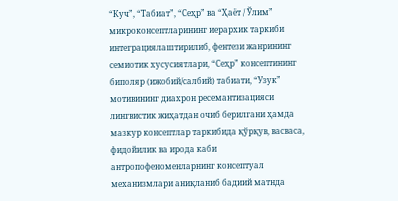“Куч”, “Табиат”, “Сеҳр” ва “Ҳаёт / Ўлим” микроконсептларининг иерархик таркиби интеграциялаштирилиб, фентези жанрининг семиотик хусусиятлари, “Сеҳр” консептининг биполяр (ижобий/салбий) табиати, “Узук” мотивининг диахрон ресемантизацияси лингвистик жиҳатдан очиб берилгани ҳамда мазкур консептлар таркибида қўрқув, васваса, фидойилик ва ирода каби антропофеноменларнинг консептуал механизмлари аниқланиб бадиий матнда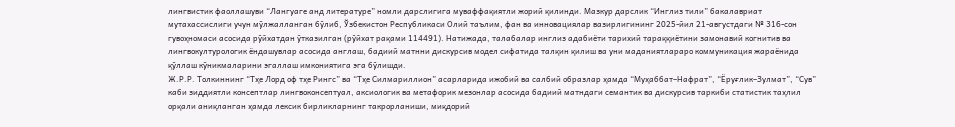лингвистик фаоллашуви “Лангуаге анд литературе” номли дарслигига муваффақиятли жорий қилинди. Мазкур дарслик “Инглиз тили” бакалавриат мутахассислиги учун мўлжалланган бўлиб, Ўзбекистон Республикаси Олий таълим, фан ва инновациялар вазирлигининг 2025-йил 21-августдаги № 316-сон гувоҳномаси асосида рўйхатдан ўтказилган (рўйхат рақами 114491). Натижада, талабалар инглиз адабиёти тарихий тараққиётини замонавий когнитив ва лингвокултурологик ёндашувлар асосида англаш, бадиий матнни дискурсив модел сифатида талқин қилиш ва уни маданиятлараро коммуникация жараёнида қўллаш кўникмаларини эгаллаш имкониятига эга бўлишди.
Ж.Р.Р. Толкиннинг “Тҳе Лорд оф тҳе Рингс” ва “Тҳе Силмариллион” асарларида ижобий ва салбий образлар ҳамда “Муҳаббат–Нафрат”, “Ёруғлик–Зулмат”, “Сув” каби зиддиятли консептлар лингвоконсептуал, аксиологик ва метафорик мезонлар асосида бадиий матндаги семантик ва дискурсив таркиби статистик таҳлил орқали аниқланган ҳамда лексик бирликларнинг такрорланиши, миқдорий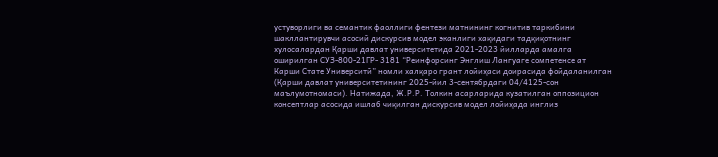устуворлиги ва семантик фаоллиги фентези матнининг когнитив таркибини шакллантирувчи асосий дискурсив модел эканлиги хақидаги тадқиқотнинг хулосалардан Қарши давлат университетида 2021-2023 йилларда амалга оширилган СУЗ-800-21ГР- 3181 “Реинфорcинг Энглиш Лангуаге cомпетенcе ат Карши Стате Университй” номли халқаро грант лойиҳаси доирасида фойдаланилган
(Қарши давлат университетининг 2025-йил 3-сентябрдаги 04/4125-сон маълумотномаси). Натижада, Ж.Р.Р. Толкин асарларида кузатилган оппозицион консептлар асосида ишлаб чиқилган дискурсив модел лойиҳада инглиз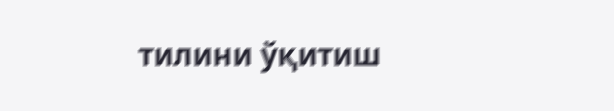тилини ўқитиш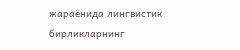жараёнида лингвистик бирликларнинг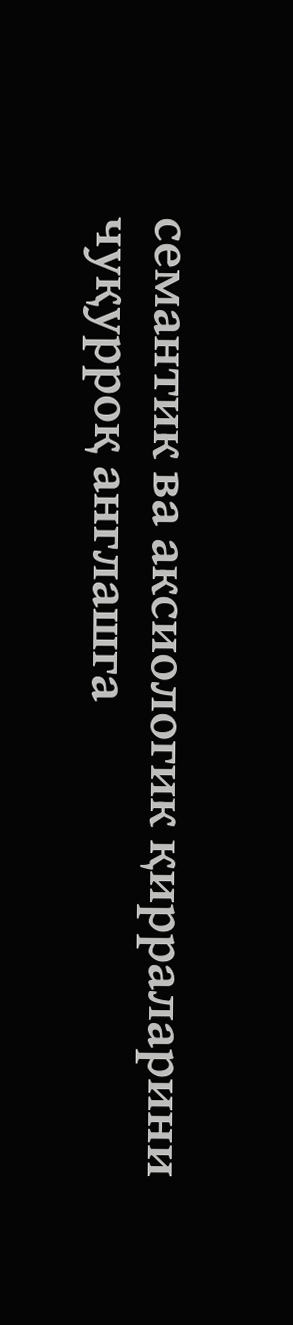семантик ва аксиологик қирраларини чуқурроқ англашга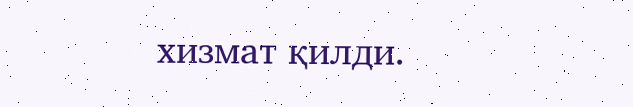хизмат қилди.